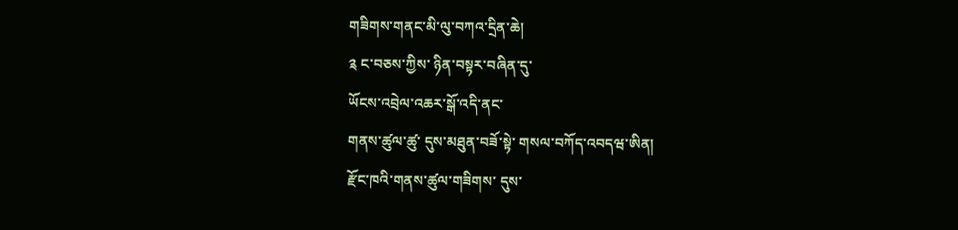གཟིགས་གནང་མི་ལུ་བཀའ་དྲིན་ཆེ།
༉ ང་བཅས་ཀྱིས་ ཉིན་བསྟར་བཞིན་དུ་
ཡོངས་འབྲེལ་འཆར་སྒོ་འདི་ནང་
གནས་ཚུལ་ཚུ་ དུས་མཐུན་བཟོ་སྟེ་ གསལ་བཀོད་འབདཝ་ཨིན།
རྫོང་ཁའི་གནས་ཚུལ་གཟིགས་ དུས་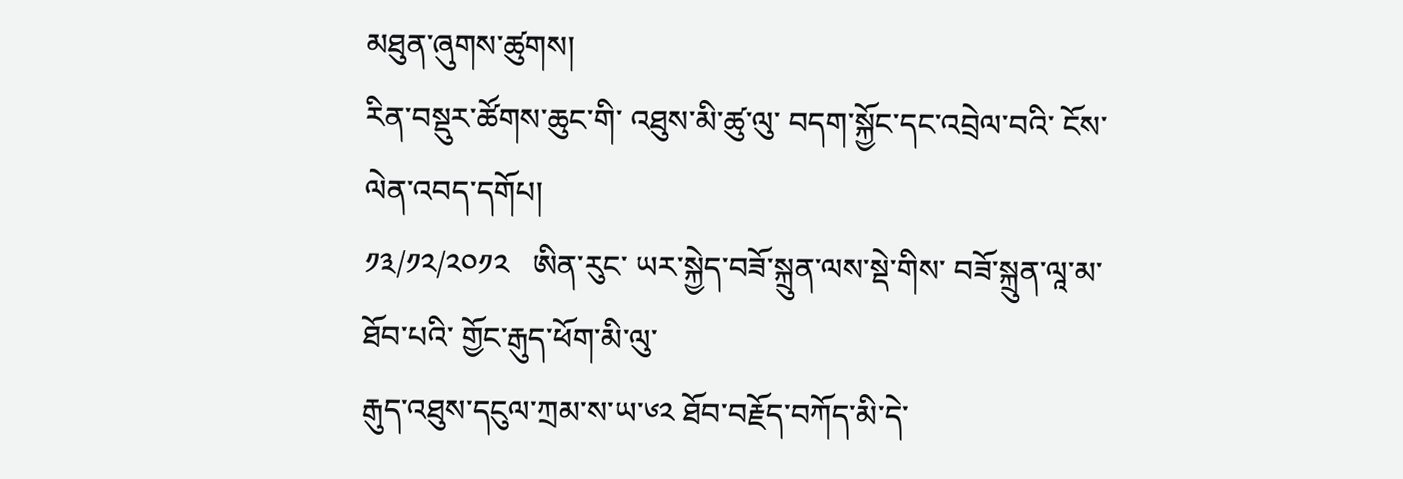མཐུན་ཞུགས་ཚུགས།
རིན་བསྡུར་ཚོགས་ཆུང་གི་ འཐུས་མི་ཚུ་ལུ་ བདག་སྐྱོང་དང་འབྲེལ་བའི་ ངོས་ལེན་འབད་དགོཔ།
༡༣/༡༢/༢༠༡༢   ཨིན་རུང་ ཡར་སྐྱེད་བཟོ་སྐྲུན་ལས་སྡེ་གིས་ བཟོ་སྐྲུན་ལཱ་མ་ཐོབ་པའི་ གྱོང་རྒུད་ཕོག་མི་ལུ་
རྒུད་འཐུས་དངུལ་ཀྲམ་ས་ཡ་༦༢ ཐོབ་བརྗོད་བཀོད་མི་དེ་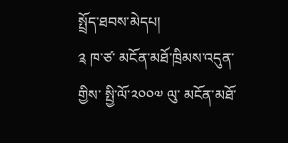སྤྲོད་ཐབས་མེདཔ།
༉ ཁ་ཙ་ མངོན་མཐོ་ཁྲིམས་འདུན་གྱིས་ སྤྱི་ལོ་༢༠༠༧ ལུ་ མངོན་མཐོ་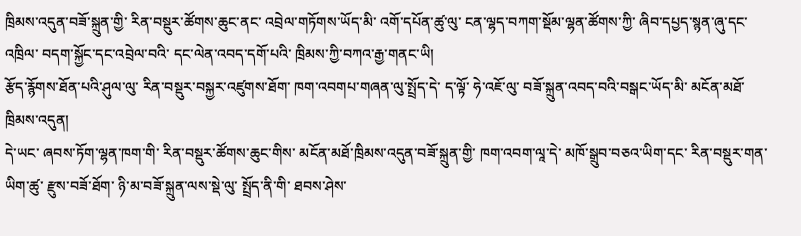ཁྲིམས་འདུན་བཟོ་སྐྲུན་གྱི་ རིན་བསྡུར་ཚོགས་ཆུང་ནང་ འབྲེལ་གཏོགས་ཡོད་མི་ འགོ་དཔོན་ཚུ་ལུ་ ངན་ལྷད་བཀག་སྡོམ་ལྷན་ཚོགས་ཀྱི་ ཞིབ་དཔྱད་སྙན་ཞུ་དང་འཁྲིལ་ བདག་སྐྱོང་དང་འབྲེལ་བའི་ དང་ལེན་འབད་དགོ་པའི་ ཁྲིམས་ཀྱི་བཀའ་རྒྱ་གནང་ཡི།
རྩོད་རྙོགས་ཐོན་པའི་ཤུལ་ལུ་ རིན་བསྡུར་བསྐྱར་འཛུགས་ཐོག་ ཁག་འབགཔ་གཞན་ལུ་སྤྲོད་དེ་ ད་ལྟོ་ ཧེ་འཇོ་ལུ་ བཟོ་སྐྲུན་འབད་བའི་བསྒང་ཡོད་མི་ མངོན་མཐོ་ཁྲིམས་འདུན།
དེ་ཡང་ ཞབས་ཏོག་ལྷན་ཁག་གི་ རིན་བསྡུར་ཚོགས་ཆུང་གིས་ མངོན་མཐོ་ཁྲིམས་འདུན་བཟོ་སྐྲུན་གྱི་ ཁག་འབག་ལཱ་དེ་ མཁོ་སྒྲུབ་བཅའ་ཡིག་དང་ རིན་བསྡུར་གན་ཡིག་ཚུ་ རྫུས་བཟོ་ཐོག་ ཉི་མ་བཟོ་སྐྲུན་ལས་སྡེ་ལུ་ སྤྲོད་ནི་གི་ ཐབས་ཤེས་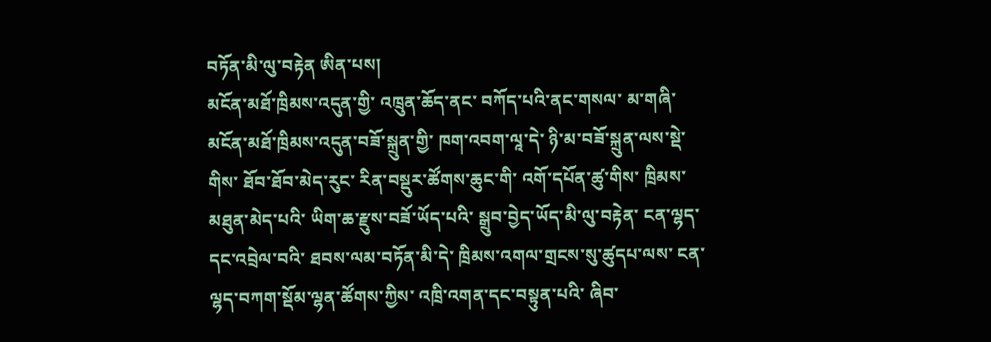བཏོན་མི་ལུ་བརྟེན ཨིན་པས།
མངོན་མཐོ་ཁྲིམས་འདུན་གྱི་ འཁྲུན་ཆོད་ནང་ བཀོད་པའི་ནང་གསལ་ མ་གཞི་ མངོན་མཐོ་ཁྲིམས་འདུན་བཟོ་སྐྲུན་གྱི་ ཁག་འབག་ལཱ་དེ་ ཉི་མ་བཟོ་སྐྲུན་ལས་སྡེ་གིས་ ཐོབ་ཐོབ་མེད་རུང་ རིན་བསྡུར་ཚོགས་ཆུང་གི་ འགོ་དཔོན་ཚུ་གིས་ ཁྲིམས་མཐུན་མེད་པའི་ ཡིག་ཆ་རྫུས་བཟོ་ཡོད་པའི་ སྒྲུབ་བྱེད་ཡོད་མི་ལུ་བརྟེན་ ངན་ལྷད་དང་འབྲེལ་བའི་ ཐབས་ལམ་བཏོན་མི་དེ་ ཁྲིམས་འགལ་གྲངས་སུ་ཚུདཔ་ལས་ ངན་ལྷད་བཀག་སྡོམ་ལྷན་ཚོགས་ཀྱིས་ འཁྲི་འགན་དང་བསྟུན་པའི་ ཞིབ་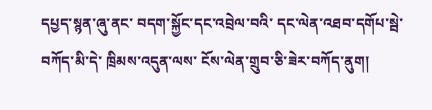དཔྱད་སྙན་ཞུ་ནང་ བདག་སྐྱོང་དང་འབྲེལ་བའི་ དང་ལེན་འཐབ་དགོཔ་སྦེ་ བཀོད་མི་དེ་ ཁྲིམས་འདུན་ལས་ ངོས་ལེན་གྲུབ་ཅི་ཟེར་བཀོད་ནུག།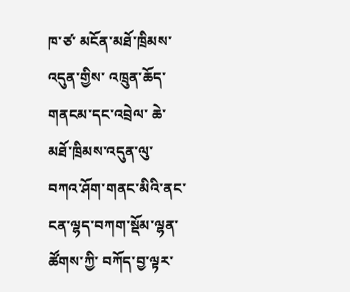ཁ་ཙ་ མངོན་མཐོ་ཁྲིམས་འདུན་གྱིས་ འཁྲུན་ཆོད་གནངམ་དང་འབྲེལ་ ཆེ་མཐོ་ཁྲིམས་འདུན་ལུ་ བཀའ་ཤོག་གནང་མིའི་ནང་ ངན་ལྷད་བཀག་སྡོམ་ལྷན་ཚོགས་ཀྱི་ བཀོད་བྱ་ལྟར་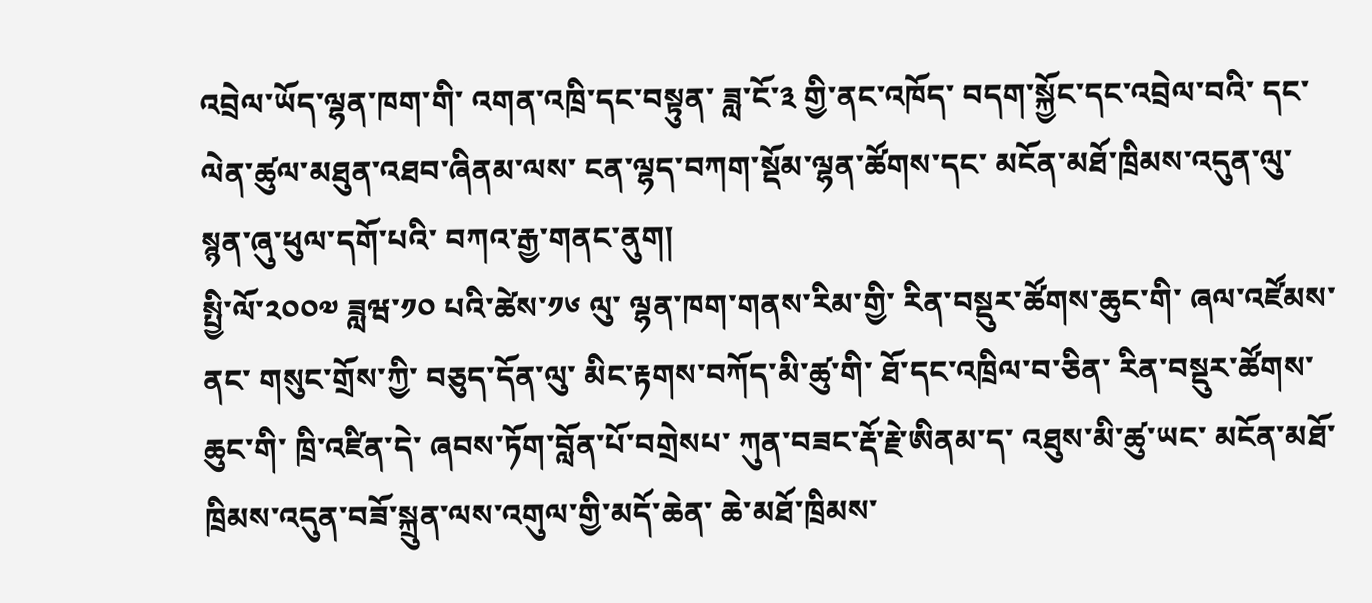འབྲེལ་ཡོད་ལྷན་ཁག་གི་ འགན་འཁྲི་དང་བསྟུན་ ཟླ་ངོ་༣ གྱི་ནང་འཁོད་ བདག་སྐྱོང་དང་འབྲེལ་བའི་ དང་ལེན་ཚུལ་མཐུན་འཐབ་ཞིནམ་ལས་ ངན་ལྷད་བཀག་སྡོམ་ལྷན་ཚོགས་དང་ མངོན་མཐོ་ཁྲིམས་འདུན་ལུ་ སྙན་ཞུ་ཕུལ་དགོ་པའི་ བཀའ་རྒྱ་གནང་ནུག།
སྤྱི་ལོ་༢༠༠༧ ཟླཝ་༡༠ པའི་ཚེས་༡༦ ལུ་ ལྷན་ཁག་གནས་རིམ་གྱི་ རིན་བསྡུར་ཚོགས་ཆུང་གི་ ཞལ་འཛོམས་ནང་ གསུང་གྲོས་ཀྱི་ བཅུད་དོན་ལུ་ མིང་རྟགས་བཀོད་མི་ཚུ་གི་ ཐོ་དང་འཁྲིལ་བ་ཅིན་ རིན་བསྡུར་ཚོགས་ཆུང་གི་ ཁྲི་འཛིན་དེ་ ཞབས་ཏོག་བློན་པོ་བགྲེསཔ་ ཀུན་བཟང་རྡོ་རྗེ་ཨིནམ་ད་ འཐུས་མི་ཚུ་ཡང་ མངོན་མཐོ་ཁྲིམས་འདུན་བཟོ་སྐྲུན་ལས་འགུལ་གྱི་མདོ་ཆེན་ ཆེ་མཐོ་ཁྲིམས་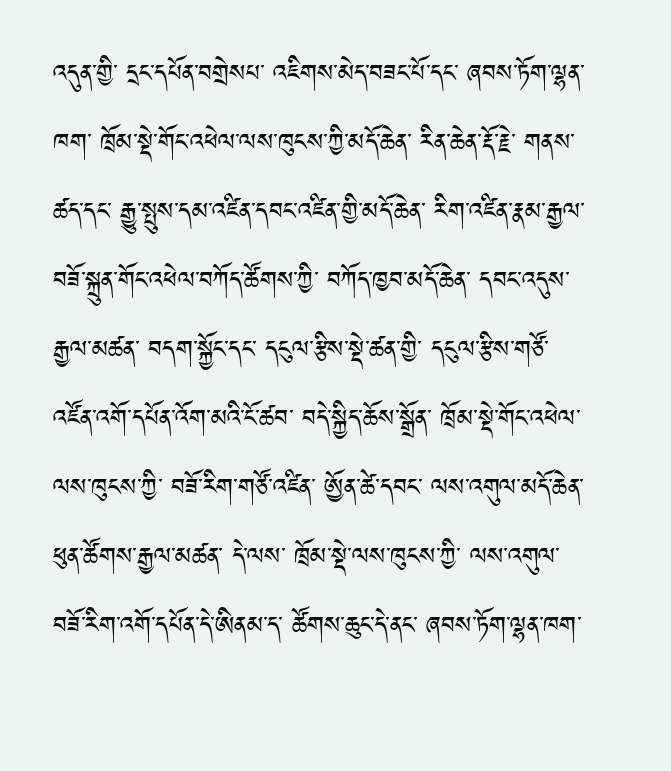འདུན་གྱི་ དྲང་དཔོན་བགྲེསཔ་ འཇིགས་མེད་བཟང་པོ་དང་ ཞབས་ཏོག་ལྷན་ཁག་ ཁྲོམ་སྡེ་གོང་འཕེལ་ལས་ཁུངས་ཀྱི་མདོ་ཆེན་ རིན་ཆེན་རྡོ་རྗེ་ གནས་ཚད་དང་ རྒྱུ་སྤུས་དམ་འཛིན་དབང་འཛིན་གྱི་མདོ་ཆེན་ རིག་འཛིན་རྣམ་རྒྱལ་ བཟོ་སྐྲུན་གོང་འཕེལ་བཀོད་ཚོགས་ཀྱི་ བཀོད་ཁྱབ་མདོ་ཆེན་ དབང་འདུས་རྒྱལ་མཚན་ བདག་སྐྱོང་དང་ དངུལ་རྩིས་སྡེ་ཚན་གྱི་ དངུལ་རྩིས་གཙོ་འཛོན་འགོ་དཔོན་འོག་མའི་ངོ་ཚབ་ བདེ་སྐྱིད་ཆོས་སྒྲོན་ ཁྲོམ་སྡེ་གོང་འཕེལ་ལས་ཁུངས་ཀྱི་ བཟོ་རིག་གཙོ་འཛིན་ ཨྱོན་ཚེ་དབང་ ལས་འགུལ་མདོ་ཆེན་ ཕུན་ཚོགས་རྒྱལ་མཚན་ དེ་ལས་ ཁྲོམ་སྡེ་ལས་ཁུངས་ཀྱི་ ལས་འགུལ་བཟོ་རིག་འགོ་དཔོན་དེ་ཨིནམ་ད་ ཚོགས་ཆུང་དེ་ནང་ ཞབས་ཏོག་ལྷན་ཁག་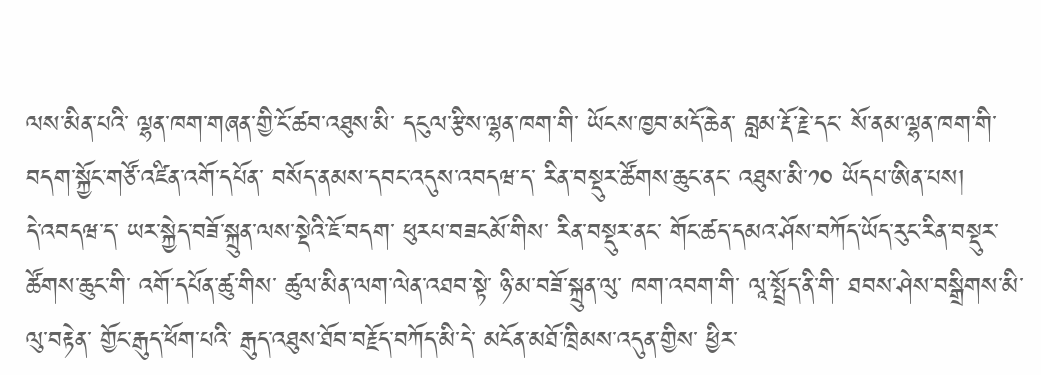ལས་མིན་པའི་ ལྷན་ཁག་གཞན་གྱི་ངོ་ཚབ་འཐུས་མི་ དངུལ་རྩིས་ལྷན་ཁག་གི་ ཡོངས་ཁྱབ་མདོ་ཆེན་ བླམ་རྡོ་རྗེ་དང་ སོ་ནམ་ལྷན་ཁག་གི་ བདག་སྐྱོང་གཙོ་འཛིན་འགོ་དཔོན་ བསོད་ནམས་དབང་འདུས་འབདཝ་ད་ རིན་བསྡུར་ཚོགས་ཆུང་ནང་ འཐུས་མི་༡༠ ཡོདཔ་ཨིན་པས།
དེ་འབདཝ་ད་ ཡར་སྐྱེད་བཟོ་སྐྲུན་ལས་སྡེའི་ཇོ་བདག་ ཕུརཔ་བཟངམོ་གིས་ རིན་བསྡུར་ནང་ གོང་ཚད་དམའ་ཤོས་བཀོད་ཡོད་རུང་རིན་བསྡུར་ཚོགས་ཆུང་གི་ འགོ་དཔོན་ཚུ་གིས་ ཚུལ་མིན་ལག་ལེན་འཐབ་སྟེ་ ཉི་མ་བཟོ་སྐྲུན་ལུ་ ཁག་འབག་གི་ ལཱ་སྤྲོད་ནི་གི་ ཐབས་ཤེས་བསྒྲིགས་མི་ལུ་བརྟེན་ གྱོང་རྒུད་ཕོག་པའི་ རྒུད་འཐུས་ཐོབ་བརྗོད་བཀོད་མི་དེ་ མངོན་མཐོ་ཁྲིམས་འདུན་གྱིས་ ཕྱིར་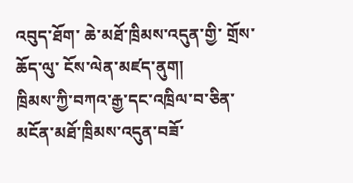འབུད་ཐོག་ ཆེ་མཐོ་ཁྲིམས་འདུན་གྱི་ གྲོས་ཆོད་ལུ་ ངོས་ལེན་མཛད་ནུག།
ཁྲིམས་ཀྱི་བཀའ་རྒྱ་དང་འཁྲིལ་བ་ཅིན་ མངོན་མཐོ་ཁྲིམས་འདུན་བཟོ་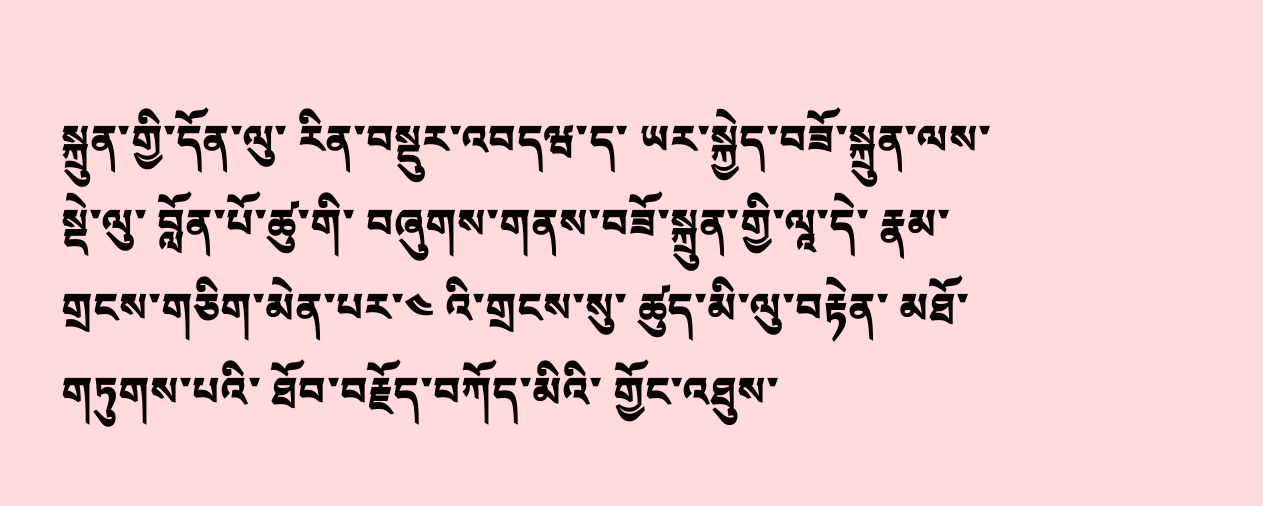སྐྲུན་གྱི་དོན་ལུ་ རིན་བསྡུར་འབདཝ་ད་ ཡར་སྐྱེད་བཟོ་སྐྲུན་ལས་སྡེ་ལུ་ བློན་པོ་ཚུ་གི་ བཞུགས་གནས་བཟོ་སྐྲུན་གྱི་ལཱ་དེ་ རྣམ་གྲངས་གཅིག་མེན་པར་༤ འི་གྲངས་སུ་ ཚུད་མི་ལུ་བརྟེན་ མཐོ་གཏུགས་པའི་ ཐོབ་བརྗོད་བཀོད་མིའི་ གྱོང་འཐུས་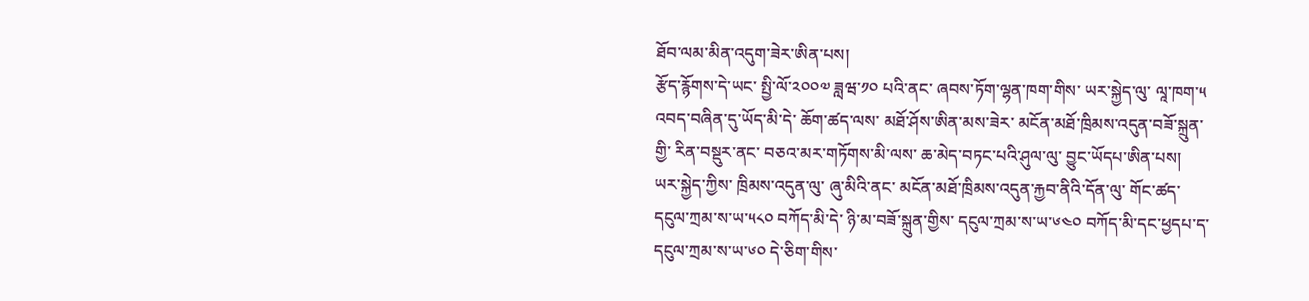ཐོབ་ལམ་མིན་འདུག་ཟེར་ཨིན་པས།
རྩོད་རྙོགས་དེ་ཡང་ སྤྱི་ལོ་༢༠༠༧ ཟླཝ་༡༠ པའི་ནང་ ཞབས་ཏོག་ལྷན་ཁག་གིས་ ཡར་སྐྱེད་ལུ་ ལཱ་ཁག་༥ འབད་བཞིན་དུ་ཡོད་མི་དེ་ ཆོག་ཚད་ལས་ མཐོ་ཤོས་ཨིན་མས་ཟེར་ མངོན་མཐོ་ཁྲིམས་འདུན་བཟོ་སྐྲུན་གྱི་ རིན་བསྡུར་ནང་ བཅའ་མར་གཏོགས་མི་ལས་ ཆ་མེད་བཏང་པའི་ཤུལ་ལུ་ བྱུང་ཡོདཔ་ཨིན་པས།
ཡར་སྐྱེད་ཀྱིས་ ཁྲིམས་འདུན་ལུ་ ཞུ་མིའི་ནང་ མངོན་མཐོ་ཁྲིམས་འདུན་རྐྱབ་ནིའི་དོན་ལུ་ གོང་ཚད་དངུལ་ཀྲམ་ས་ཡ་༥༨༠ བཀོད་མི་དེ་ ཉི་མ་བཟོ་སྐྲུན་གྱིས་ དངུལ་ཀྲམ་ས་ཡ་༦༤༠ བཀོད་མི་དང་ཕྱདཔ་ད་ དངུལ་ཀྲམ་ས་ཡ་༦༠ དེ་ཅིག་གིས་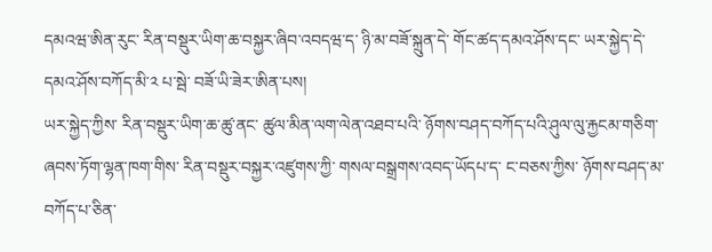དམའཝ་ཨིན་རུང་ རིན་བསྡུར་ཡིག་ཆ་བསྐྱར་ཞིབ་འབདཝ་ད་ ཉི་མ་བཟོ་སྐྲུན་དེ་ གོང་ཚད་དམའ་ཤོས་དང་ ཡར་སྐྱེད་དེ་ དམའ་ཤོས་བཀོད་མི་༢ པ་སྦེ་ བཟོ་ཡི་ཟེར་ཨིན་པས།
ཡར་སྐྱེད་ཀྱིས་ རིན་བསྡུར་ཡིག་ཆ་ཚུ་ནང་ ཚུལ་མིན་ལག་ལེན་འཐབ་པའི་ ཉོགས་བཤད་བཀོད་པའི་ཤུལ་ལུ་རྐྱངམ་གཅིག་ ཞབས་ཏོག་ལྷན་ཁག་གིས་ རིན་བསྡུར་བསྐྱར་འཛུགས་ཀྱི་ གསལ་བསྒྲགས་འབད་ཡོདཔ་ད་ ང་བཅས་ཀྱིས་ ཉོགས་བཤད་མ་བཀོད་པ་ཅིན་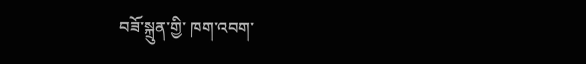བཟོ་སྐྲུན་གྱི་ ཁག་འབག་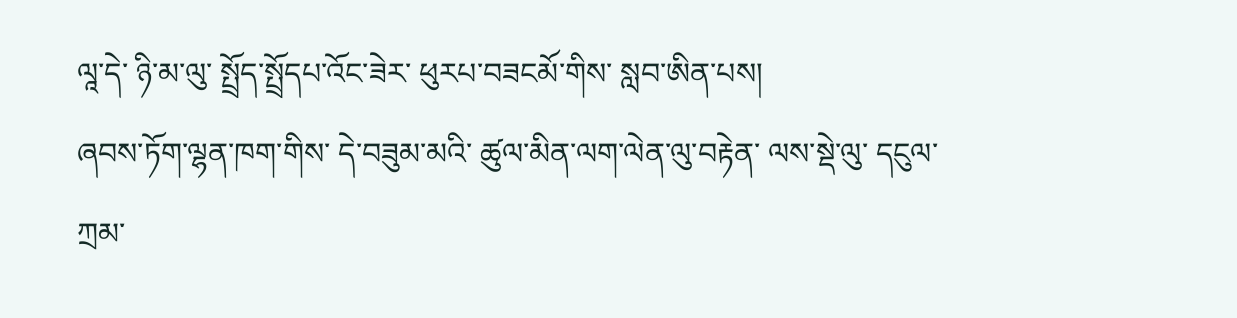ལཱ་དེ་ ཉི་མ་ལུ་ སྤྲོད་སྤྲོདཔ་འོང་ཟེར་ ཕུརཔ་བཟངམོ་གིས་ སླབ་ཨིན་པས།
ཞབས་ཏོག་ལྷན་ཁག་གིས་ དེ་བཟུམ་མའི་ ཚུལ་མིན་ལག་ལེན་ལུ་བརྟེན་ ལས་སྡེ་ལུ་ དངུལ་ཀྲམ་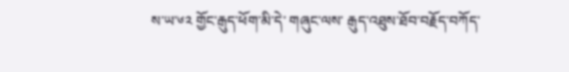ས་ཡ་༦༢ གྱོང་རྒུད་ཕོག་མི་དེ་ གཞུང་ལས་ རྒུད་འཐུས་ཐོབ་བརྗོད་བཀོད་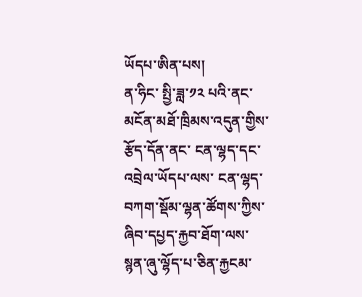ཡོདཔ་ཨིན་པས།
ན་ཧིང་ སྤྱི་ཟླ་༡༢ པའི་ནང་ མངོན་མཐོ་ཁྲིམས་འདུན་གྱིས་ རྩོད་དོན་ནང་ ངན་ལྷད་དང་འབྲེལ་ཡོདཔ་ལས་ ངན་ལྷད་བཀག་སྡོམ་ལྷན་ཚོགས་ཀྱིས་ ཞིབ་དཔྱད་རྐྱབ་ཐོག་ལས་ སྙན་ཞུ་ལྷོད་པ་ཅིན་རྐྱངམ་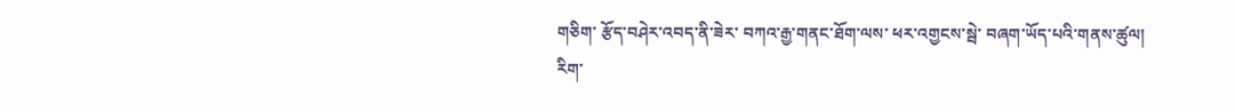གཅིག་ རྩོད་བཤེར་འབད་ནི་ཟེར་ བཀའ་རྒྱ་གནང་ཐོག་ལས་ ཕར་འགྱངས་སྦེ་ བཞག་ཡོད་པའི་གནས་ཚུལ།
རིག་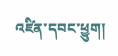འཛིན་དབང་ཕྱུག།